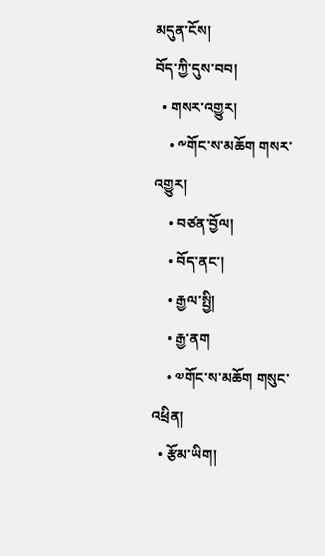མདུན་ངོས།
བོད་ཀྱི་དུས་བབ།
  • གསར་འགྱུར།
    • ༸གོང་ས་མཆོག གསར་འགྱུར།
    • བཙན་བྱོལ།
    • བོད་ནང་།
    • རྒྱལ་སྤྱི།
    • རྒྱ་ནག
    • ༧གོང་ས་མཆོག གསུང་འཕྲིན།
  • རྩོམ་ཡིག།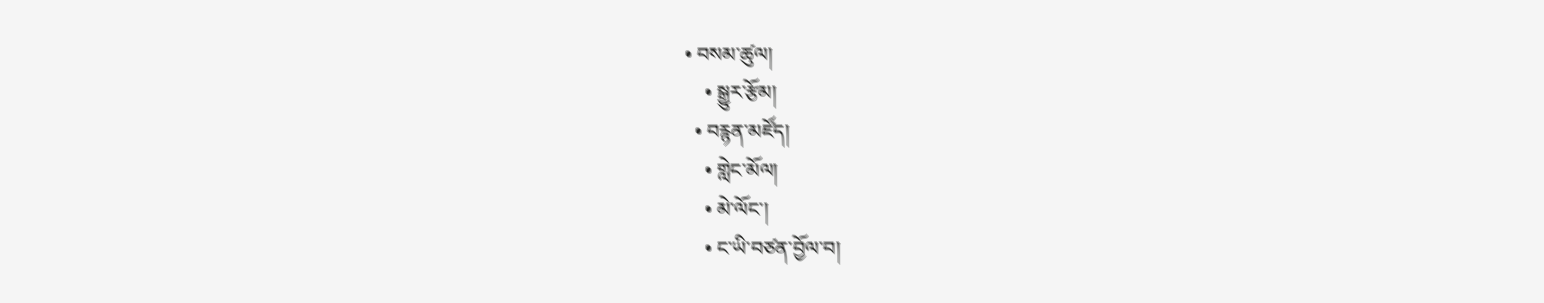• བསམ་ཚུལ།
    • སྒྱུར་རྩོམ།
  • བརྙན་མཛོད།
    • གླེང་མོལ།
    • མེ་ལོང་།
    • ང་ཡི་བཙན་བྱོལ་བ།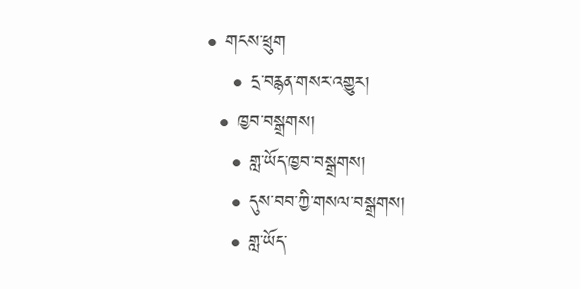• གངས་ཕྲུག
    • དྲ་བརྙན་གསར་འགྱུར།
  • ཁྱབ་བསྒྲགས།
    • གླ་ཡོད་ཁྱབ་བསྒྲགས།
    • དུས་བབ་ཀྱི་གསལ་བསྒྲགས།
    • གླ་ཡོད་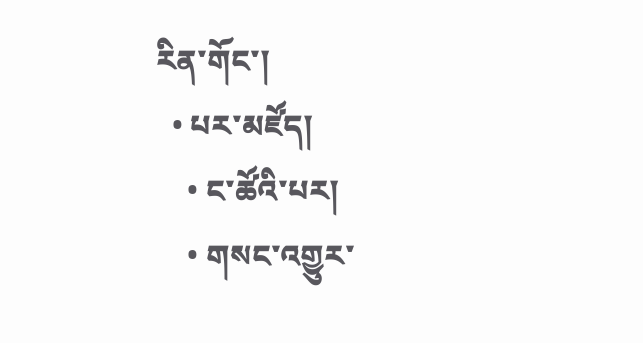རིན་གོང་།
  • པར་མཛོད།
    • ང་ཚོའི་པར།
    • གསང་འགྱུར་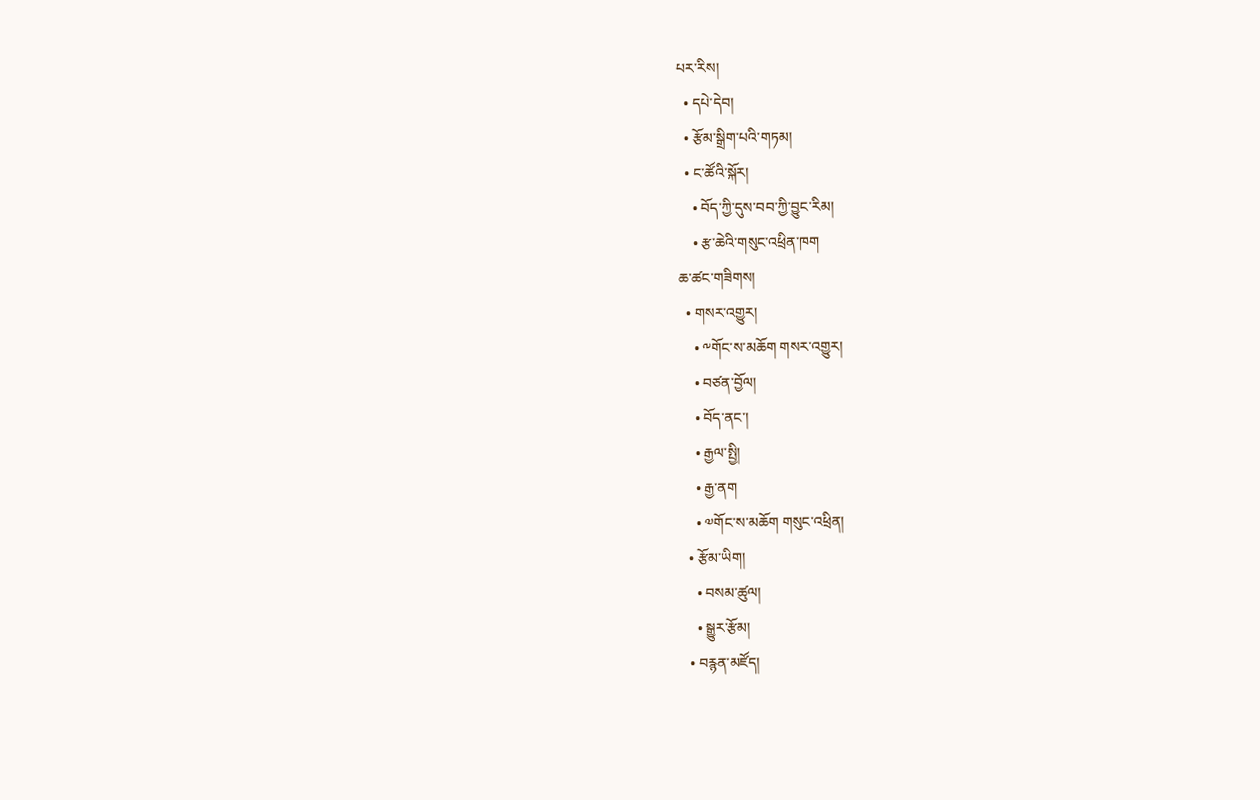པར་རིས།
  • དཔེ་དེབ།
  • རྩོམ་སྒྲིག་པའི་གཏམ།
  • ང་ཚོའི་སྐོར།
    • བོད་ཀྱི་དུས་བབ་ཀྱི་བྱུང་རིམ།
    • རྩ་ཆེའི་གསུང་འཕྲིན་ཁག
ཆ་ཚང་གཟིགས།
  • གསར་འགྱུར།
    • ༸གོང་ས་མཆོག གསར་འགྱུར།
    • བཙན་བྱོལ།
    • བོད་ནང་།
    • རྒྱལ་སྤྱི།
    • རྒྱ་ནག
    • ༧གོང་ས་མཆོག གསུང་འཕྲིན།
  • རྩོམ་ཡིག།
    • བསམ་ཚུལ།
    • སྒྱུར་རྩོམ།
  • བརྙན་མཛོད།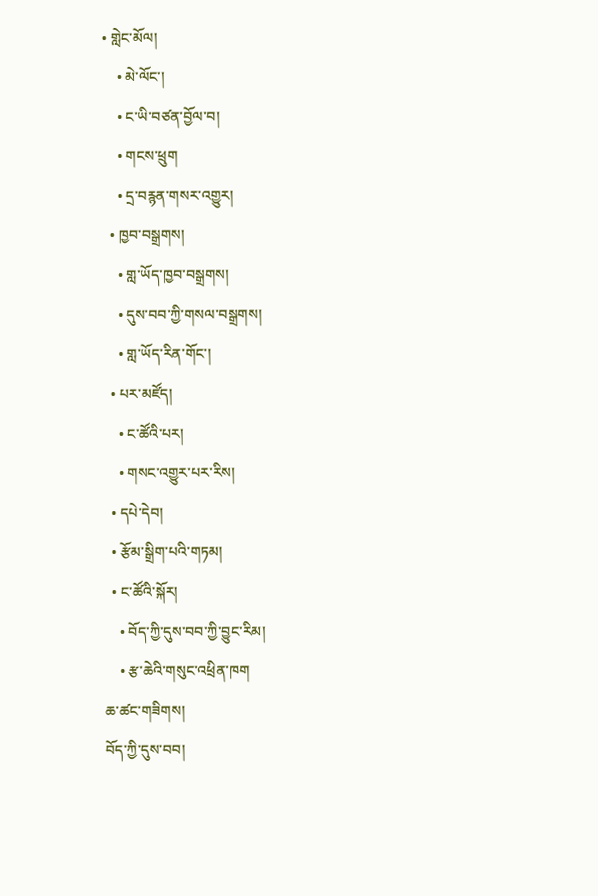• གླེང་མོལ།
    • མེ་ལོང་།
    • ང་ཡི་བཙན་བྱོལ་བ།
    • གངས་ཕྲུག
    • དྲ་བརྙན་གསར་འགྱུར།
  • ཁྱབ་བསྒྲགས།
    • གླ་ཡོད་ཁྱབ་བསྒྲགས།
    • དུས་བབ་ཀྱི་གསལ་བསྒྲགས།
    • གླ་ཡོད་རིན་གོང་།
  • པར་མཛོད།
    • ང་ཚོའི་པར།
    • གསང་འགྱུར་པར་རིས།
  • དཔེ་དེབ།
  • རྩོམ་སྒྲིག་པའི་གཏམ།
  • ང་ཚོའི་སྐོར།
    • བོད་ཀྱི་དུས་བབ་ཀྱི་བྱུང་རིམ།
    • རྩ་ཆེའི་གསུང་འཕྲིན་ཁག
ཆ་ཚང་གཟིགས།
བོད་ཀྱི་དུས་བབ།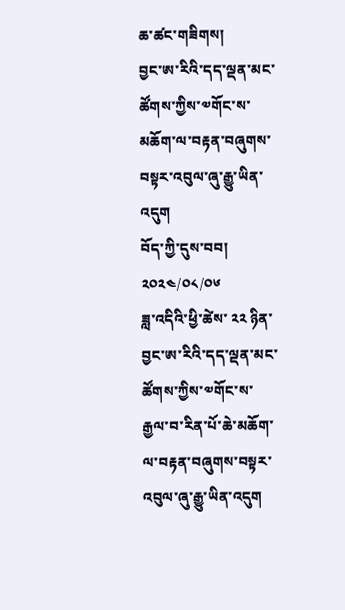ཆ་ཚང་གཟིགས།
བྱང་ཨ་རིའི་དད་ལྡན་མང་ཚོགས་ཀྱིས་༧གོང་ས་མཆོག་ལ་བརྟན་བཞུགས་བསྟར་འབུལ་ཞུ་རྒྱུ་ཡིན་འདུག
བོད་ཀྱི་དུས་བབ།
༢༠༢༤/༠༨/༠༦
ཟླ་འདིའི་ཕྱི་ཚེས་ ༢༢ ཉིན་བྱང་ཨ་རིའི་དད་ལྡན་མང་ཚོགས་ཀྱིས་༧གོང་ས་རྒྱལ་བ་རིན་པོ་ཆེ་མཆོག་ལ་བརྟན་བཞུགས་བསྟར་འབུལ་ཞུ་རྒྱུ་ཡིན་འདུག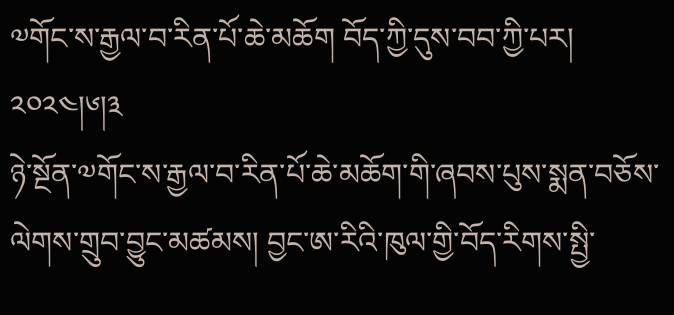༧གོང་ས་རྒྱལ་བ་རིན་པོ་ཆེ་མཆོག བོད་ཀྱི་དུས་བབ་ཀྱི་པར། ༢༠༢༤།༦།༣
ཉེ་སྔོན་༧གོང་ས་རྒྱལ་བ་རིན་པོ་ཆེ་མཆོག་གི་ཞབས་པུས་སྨན་བཅོས་ལེགས་གྲུབ་བྱུང་མཚམས། བྱང་ཨ་རིའི་ཁུལ་གྱི་བོད་རིགས་སྤྱི་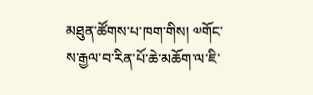མཐུན་ཚོགས་པ་ཁག་གིས། ༧གོང་ས་རྒྱལ་བ་རིན་པོ་ཆེ་མཆོག་ལ་ཇི་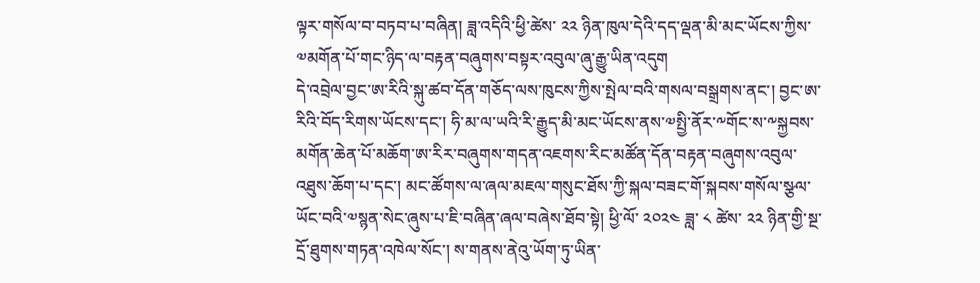ལྟར་གསོལ་བ་བཏབ་པ་བཞིན། ཟླ་འདིའི་ཕྱི་ཚེས་ ༢༢ ཉིན་ཁུལ་དེའི་དད་ལྡན་མི་མང་ཡོངས་ཀྱིས་༧མགོན་པོ་གང་ཉིད་ལ་བརྟན་བཞུགས་བསྟར་འབུལ་ཞུ་རྒྱུ་ཡིན་འདུག
དེ་འབྲེལ་བྱང་ཨ་རིའི་སྐུ་ཚབ་དོན་གཅོད་ལས་ཁུངས་ཀྱིས་སྤེལ་བའི་གསལ་བསྒྲགས་ནང་། བྱང་ཨ་རིའི་བོད་རིགས་ཡོངས་དང་། ཧི་མ་ལ་ཡའི་རི་རྒྱུད་མི་མང་ཡོངས་ནས་༧སྤྱི་ནོར་༸གོང་ས་༸སྐྱབས་མགོན་ཆེན་པོ་མཆོག་ཨ་རིར་བཞུགས་གདན་འཇགས་རིང་མཚོན་དོན་བརྟན་བཞུགས་འབུལ་འཐུས་ཆོག་པ་དང་། མང་ཚོགས་ལ་ཞལ་མཇལ་གསུང་ཐོས་ཀྱི་སྐལ་བཟང་གོ་སྐབས་གསོལ་སྩལ་ཡོང་བའི་༧སྙན་སེང་ཞུས་པ་ཇི་བཞིན་ཞལ་བཞེས་ཐོབ་སྟེ། ཕྱི་ལོ་ ༢༠༢༤ ཟླ་ ༨ ཚེས་ ༢༢ ཉིན་གྱི་སྔ་དྲོ་ཐུགས་གཏན་འཁེལ་སོང་། ས་གནས་ནེའུ་ཡོག་ཏུ་ཡིན་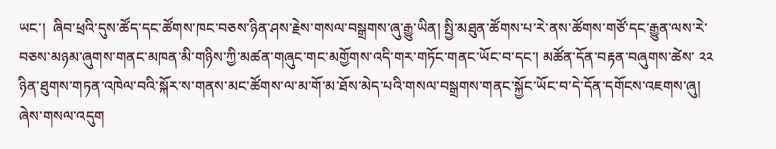ཡང་།  ཞིབ་ཕྲའི་དུས་ཚོད་དང་ཚོགས་ཁང་བཅས་ཉིན་ཤས་རྗེས་གསལ་བསྒྲགས་ཞུ་རྒྱུ་ཡིན། སྤྱི་མཐུན་ཚོགས་པ་རེ་ནས་ཚོགས་གཙོ་དང་རྒྱུན་ལས་རེ་བཅས་མཉམ་ཞུགས་གནང་མཁན་མི་གཉིས་ཀྱི་མཚན་གཞུང་གང་མགྱོགས་འདི་གར་གཏོང་གནང་ཡོང་བ་དང་། མཚོན་དོན་བརྟན་བཞུགས་ཚེས་ ༢༢ ཉིན་ཐུགས་གཏན་འཁེལ་བའི་སྐོར་ས་གནས་མང་ཚོགས་ལ་མ་གོ་མ་ཐོས་མེད་པའི་གསལ་བསྒྲགས་གནང་སྐྱོང་ཡོང་བ་དེ་དོན་དགོངས་འཇགས་ཞུ། ཞེས་གསལ་འདུག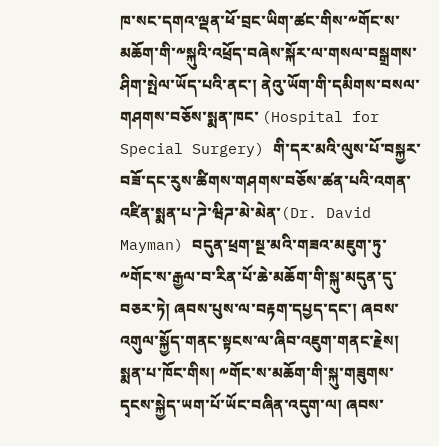ཁ་སང་དགའ་ལྡན་ཕོ་བྲང་ཡིག་ཚང་གིས་༸གོང་ས་མཆོག་གི་༸སྐུའི་འཕྲོད་བཞེས་སྐོར་ལ་གསལ་བསྒྲགས་ཤིག་སྤེལ་ཡོད་པའི་ནང་། ནེའུ་ཡོག་གི་དམིགས་བསལ་གཤགས་བཅོས་སྨན་ཁང་ (Hospital for Special Surgery) གི་དར་མའི་ལུས་པོ་བསྐྱར་བཟོ་དང་རུས་ཚིགས་གཤགས་བཅོས་ཚན་པའི་འགན་འཛིན་སྨན་པ་ཌེ་ཝིཌ་མེ་མེན་(Dr. David Mayman) བདུན་ཕྲག་སྔ་མའི་གཟའ་མཇུག་ཏུ་༸གོང་ས་རྒྱལ་བ་རིན་པོ་ཆེ་མཆོག་གི་སྐུ་མདུན་དུ་བཅར་ཏེ། ཞབས་པུས་ལ་བརྟག་དཔྱད་དང་། ཞབས་འགུལ་སྐྱོད་གནང་སྟངས་ལ་ཞིབ་འཇུག་གནང་རྗེས། སྨན་པ་ཁོང་གིས། ༸གོང་ས་མཆོག་གི་སྐུ་གཟུགས་དྭངས་སྐྱེད་ཡག་པོ་ཡོང་བཞིན་འདུག་ལ། ཞབས་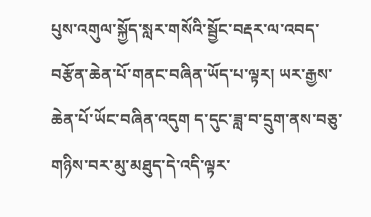པུས་འགུལ་སྐྱོད་སླར་གསོའི་སྦྱོང་བརྡར་ལ་འབད་བརྩོན་ཆེན་པོ་གནང་བཞིན་ཡོད་པ་ལྟར། ཡར་རྒྱས་ཆེན་པོ་ཡོང་བཞིན་འདུག ད་དུང་ཟླ་བ་དྲུག་ནས་བཅུ་གཉིས་བར་མུ་མཐུད་དེ་འདི་ལྟར་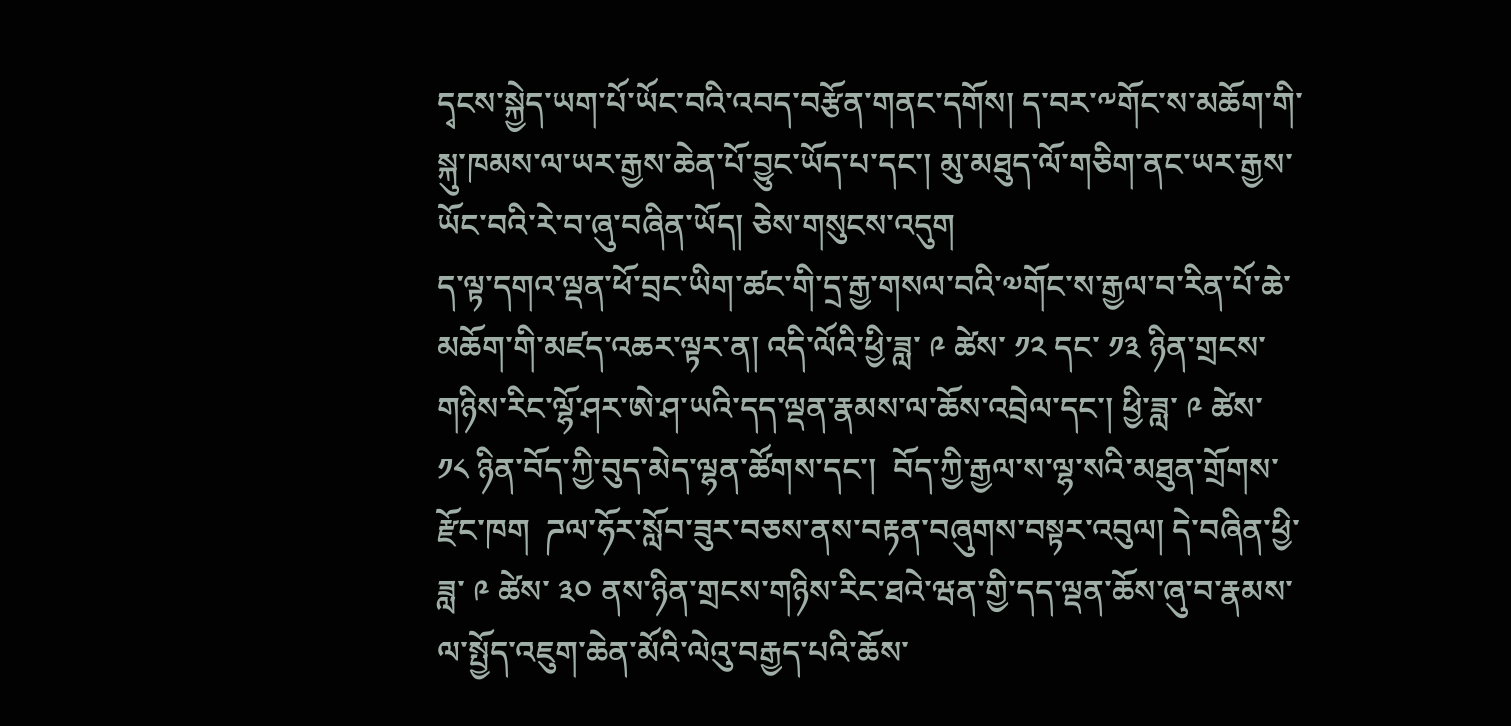དྭངས་སྐྱེད་ཡག་པོ་ཡོང་བའི་འབད་བརྩོན་གནང་དགོས། ད་བར་༸གོང་ས་མཆོག་གི་སྐུ་ཁམས་ལ་ཡར་རྒྱས་ཆེན་པོ་བྱུང་ཡོད་པ་དང་། མུ་མཐུད་ལོ་གཅིག་ནང་ཡར་རྒྱས་ཡོང་བའི་རེ་བ་ཞུ་བཞིན་ཡོད། ཅེས་གསུངས་འདུག
ད་ལྟ་དགའ་ལྡན་ཕོ་བྲང་ཡིག་ཚང་གི་དྲ་རྒྱ་གསལ་བའི་༧གོང་ས་རྒྱལ་བ་རིན་པོ་ཆེ་མཆོག་གི་མཛད་འཆར་ལྟར་ན། འདི་ལོའི་ཕྱི་ཟླ་ ༩ ཚེས་ ༡༢ དང་ ༡༣ ཉིན་གྲངས་གཉིས་རིང་ལྷོ་ཤར་ཨེ་ཤ་ཡའི་དད་ལྡན་རྣམས་ལ་ཆོས་འབྲེལ་དང་། ཕྱི་ཟླ་ ༩ ཚེས་ ༡༨ ཉིན་བོད་ཀྱི་བུད་མེད་ལྷན་ཚོགས་དང་།  བོད་ཀྱི་རྒྱལ་ས་ལྷ་སའི་མཐུན་གྲོགས་རྫོང་ཁག  ཌལ་ཧོར་སློབ་ཟུར་བཅས་ནས་བརྟན་བཞུགས་བསྟར་འབུལ། དེ་བཞིན་ཕྱི་ཟླ་ ༩ ཚེས་ ༣༠ ནས་ཉིན་གྲངས་གཉིས་རིང་ཐའེ་ཝན་གྱི་དད་ལྡན་ཆོས་ཞུ་བ་རྣམས་ལ་སྤྱོད་འཇུག་ཆེན་མོའི་ལེའུ་བརྒྱད་པའི་ཆོས་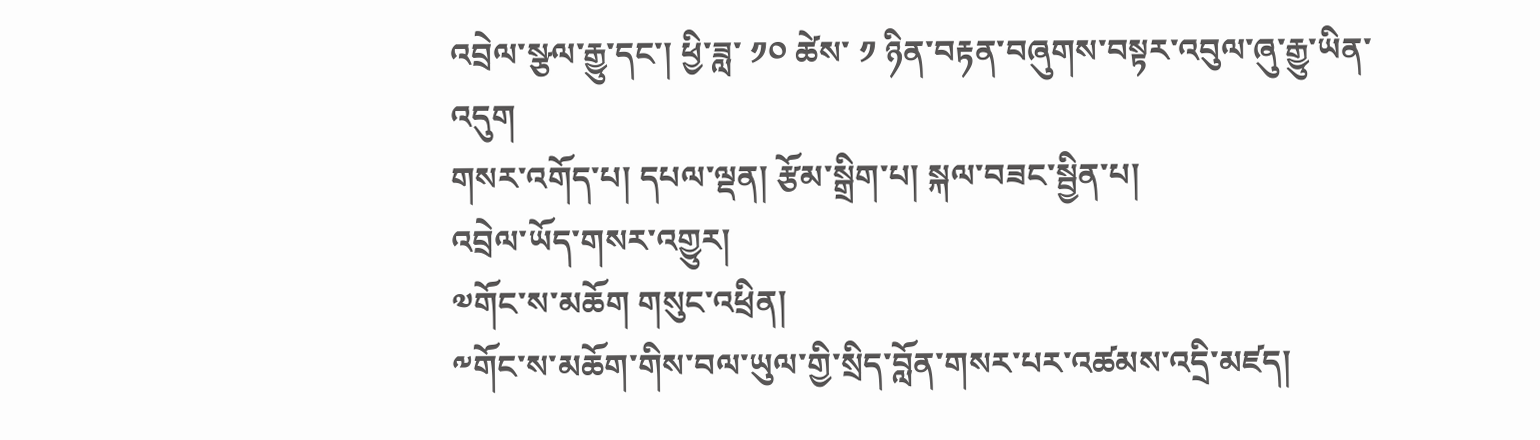འབྲེལ་སྩལ་རྒྱུ་དང་། ཕྱི་ཟླ་ ༡༠ ཚེས་ ༡ ཉིན་བརྟན་བཞུགས་བསྟར་འབུལ་ཞུ་རྒྱུ་ཡིན་འདུག
གསར་འགོད་པ། དཔལ་ལྡན། རྩོམ་སྒྲིག་པ། སྐལ་བཟང་སྦྱིན་པ།
འབྲེལ་ཡོད་གསར་འགྱུར།
༧གོང་ས་མཆོག གསུང་འཕྲིན།
༸གོང་ས་མཆོག་གིས་བལ་ཡུལ་གྱི་སྲིད་བློན་གསར་པར་འཚམས་འདྲི་མཛད།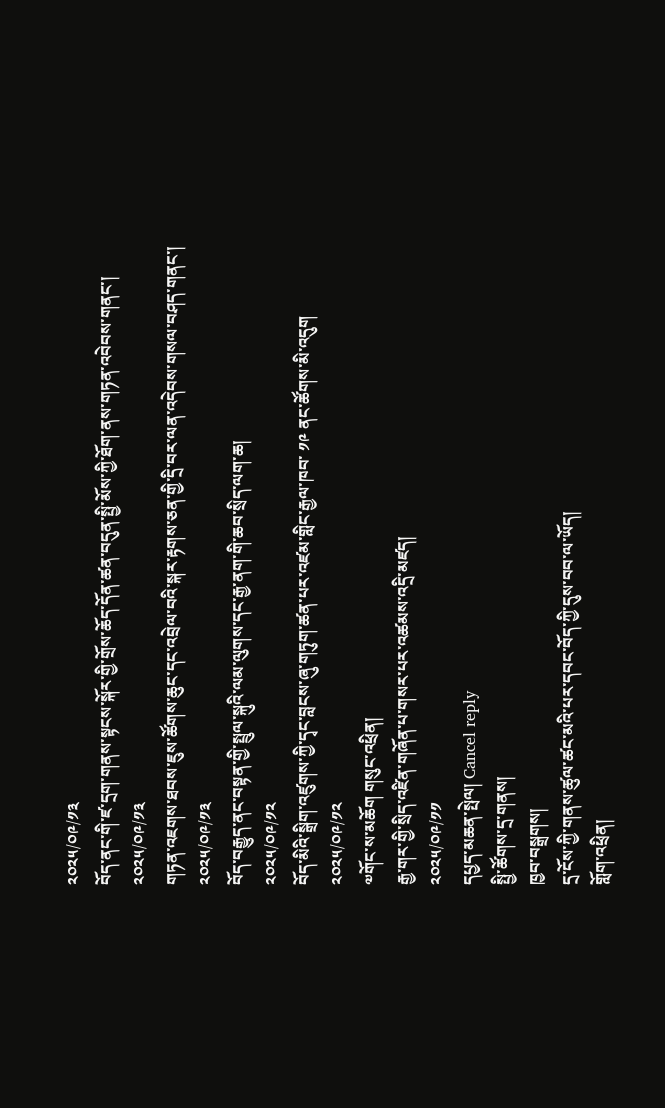༢༠༢༥/༠༩/༡༣
བོད་ནང་གི་ཛ་དྲག་གནས་སྟངས་སྐོར་གྱི་གྲོས་ཆོད་དོན་ཚན་བདུན་སྤྱི་མོས་ཀྱི་ཐོག་ནས་གཏན་འབེབས་གནང་།
༢༠༢༥/༠༩/༡༣
གཏན་འཇགས་ཐབས་ཇུས་ཚོགས་ཆུང་དང་འབྲེལ་བའི་སྐར་རྟགས་ཅན་གྱི་དྲི་བར་ལན་འདེབས་གསལ་བཤད་གནང་།
༢༠༢༥/༠༩/༡༣
བོད་བརྒྱུད་ནང་བསྟན་གྱི་སྤྲུལ་སྐུའི་ལམ་ལུགས་དང་རྒྱ་ནག་གི་ཆབ་སྲིད་ལག་ཆ།
༢༠༢༥/༠༩/༡༢
བོད་མིའི་སྒྲིག་འཛུགས་ཀྱི་དྭང་བླངས་ཞུ་གཏུག་ཚན་པར་འཛམ་གླིང་རྒྱལ་ཁབ་ ༡༩ ནང་ཚོགས་མི་འདུག
༢༠༢༥/༠༩/༡༢
༧གོང་ས་མཆོག གསུང་འཕྲིན།
རྒྱ་གར་གྱི་སྲིད་འཛིན་གཞོན་པ་གསར་པར་འཚམས་འདྲི་མཛད།
༢༠༢༥/༠༩/༡༡
དཔྱད་མཆན་སྤེལ། Cancel reply
སྤྱི་ཚོགས་དྲ་གནས།
ཁྱབ་བསྒྲགས།
དྲ་ངོས་ཀྱི་གནས་ཚུལ་ཚང་མའི་པར་དབང་བོད་ཀྱི་དུས་བབ་ལ་ཡོད།
གློག་འཕྲིན།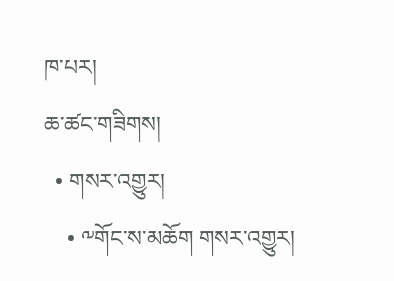ཁ་པར།
ཆ་ཚང་གཟིགས།
  • གསར་འགྱུར།
    • ༸གོང་ས་མཆོག གསར་འགྱུར།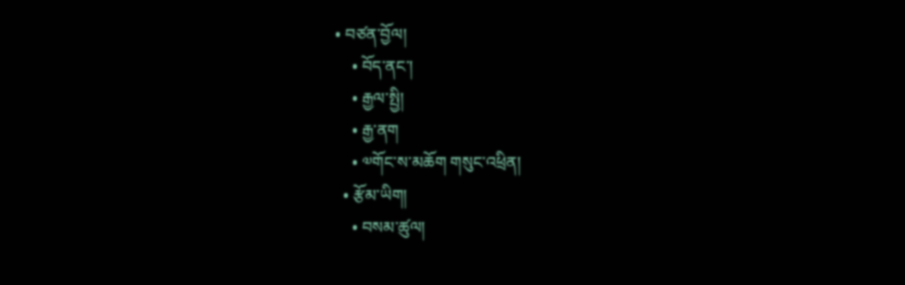• བཙན་བྱོལ།
    • བོད་ནང་།
    • རྒྱལ་སྤྱི།
    • རྒྱ་ནག
    • ༧གོང་ས་མཆོག གསུང་འཕྲིན།
  • རྩོམ་ཡིག།
    • བསམ་ཚུལ།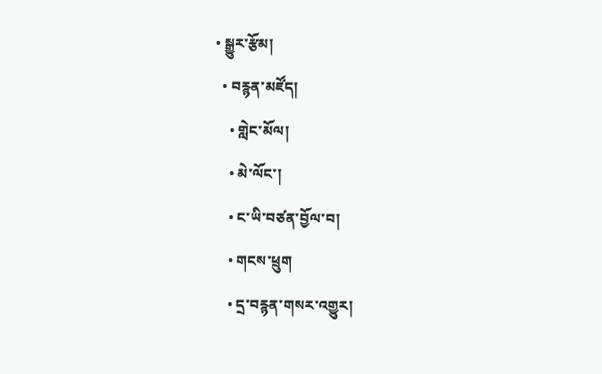• སྒྱུར་རྩོམ།
  • བརྙན་མཛོད།
    • གླེང་མོལ།
    • མེ་ལོང་།
    • ང་ཡི་བཙན་བྱོལ་བ།
    • གངས་ཕྲུག
    • དྲ་བརྙན་གསར་འགྱུར།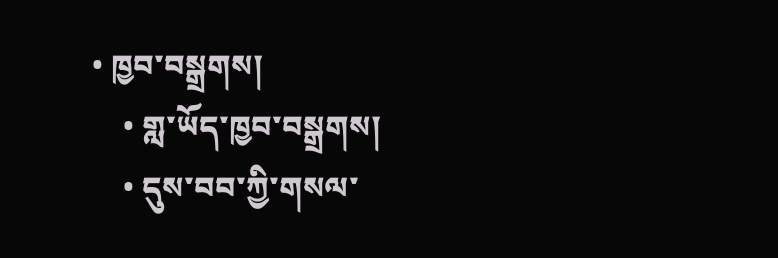• ཁྱབ་བསྒྲགས།
    • གླ་ཡོད་ཁྱབ་བསྒྲགས།
    • དུས་བབ་ཀྱི་གསལ་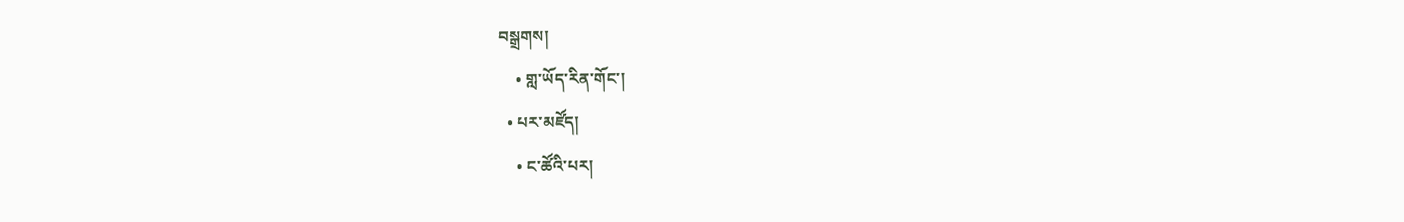བསྒྲགས།
    • གླ་ཡོད་རིན་གོང་།
  • པར་མཛོད།
    • ང་ཚོའི་པར།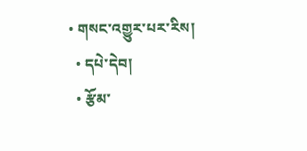• གསང་འགྱུར་པར་རིས།
  • དཔེ་དེབ།
  • རྩོམ་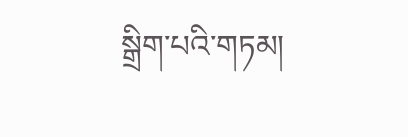སྒྲིག་པའི་གཏམ།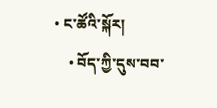• ང་ཚོའི་སྐོར།
    • བོད་ཀྱི་དུས་བབ་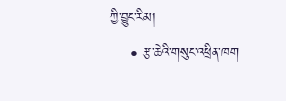ཀྱི་བྱུང་རིམ།
    • རྩ་ཆེའི་གསུང་འཕྲིན་ཁག